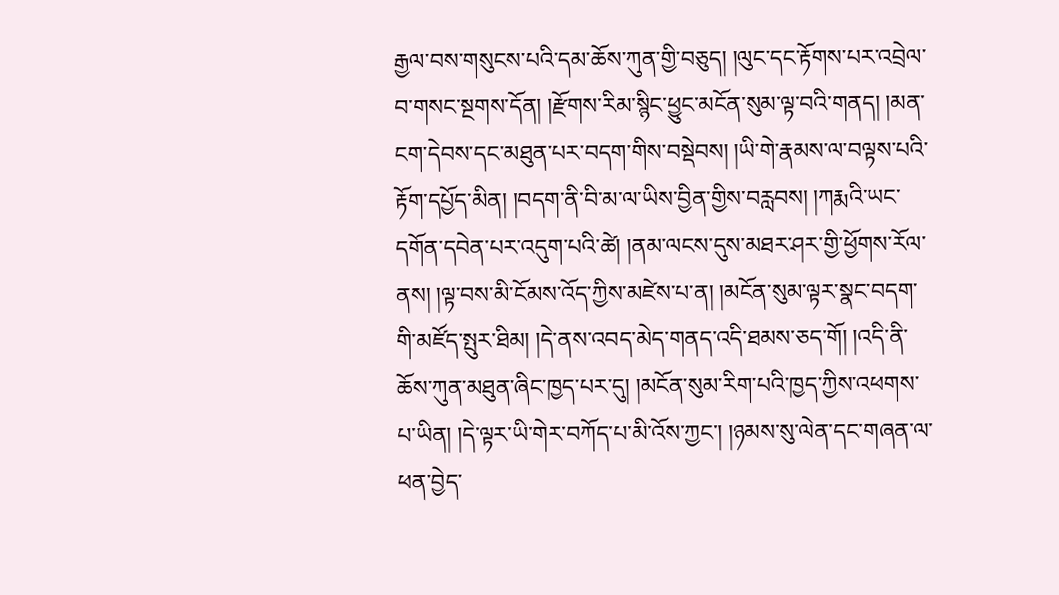རྒྱལ་བས་གསུངས་པའི་དམ་ཆོས་ཀུན་གྱི་བཅུད། །ལུང་དང་རྟོགས་པར་འབྲེལ་བ་གསང་སྔགས་དོན། །རྫོགས་རིམ་སྙིང་ཕྱུང་མངོན་སུམ་ལྟ་བའི་གནད། །མན་ངག་དེབས་དང་མཐུན་པར་བདག་གིས་བསྡེབས། །ཡི་གེ་རྣམས་ལ་བལྟས་པའི་རྟོག་དཔྱོད་མིན། །བདག་ནི་བི་མ་ལ་ཡིས་བྱིན་གྱིས་བརླབས། །ཀརྨའི་ཡང་དགོན་དབེན་པར་འདུག་པའི་ཚེ། །ནམ་ལངས་དུས་མཐར་ཤར་གྱི་ཕྱོགས་རོལ་ནས། །ལྟ་བས་མི་ངོམས་འོད་ཀྱིས་མཛེས་པ་ན། །མངོན་སུམ་ལྟར་སྣང་བདག་གི་མཛོད་སྤུར་ཐིམ། །དེ་ནས་འབད་མེད་གནད་འདི་ཐམས་ཅད་གོ། །འདི་ནི་ཆོས་ཀུན་མཐུན་ཞིང་ཁྱད་པར་དུ། །མངོན་སུམ་རིག་པའི་ཁྱད་ཀྱིས་འཕགས་པ་ཡིན། །དེ་ལྟར་ཡི་གེར་བཀོད་པ་མི་འོས་ཀྱང་། །ཉམས་སུ་ལེན་དང་གཞན་ལ་ཕན་བྱེད་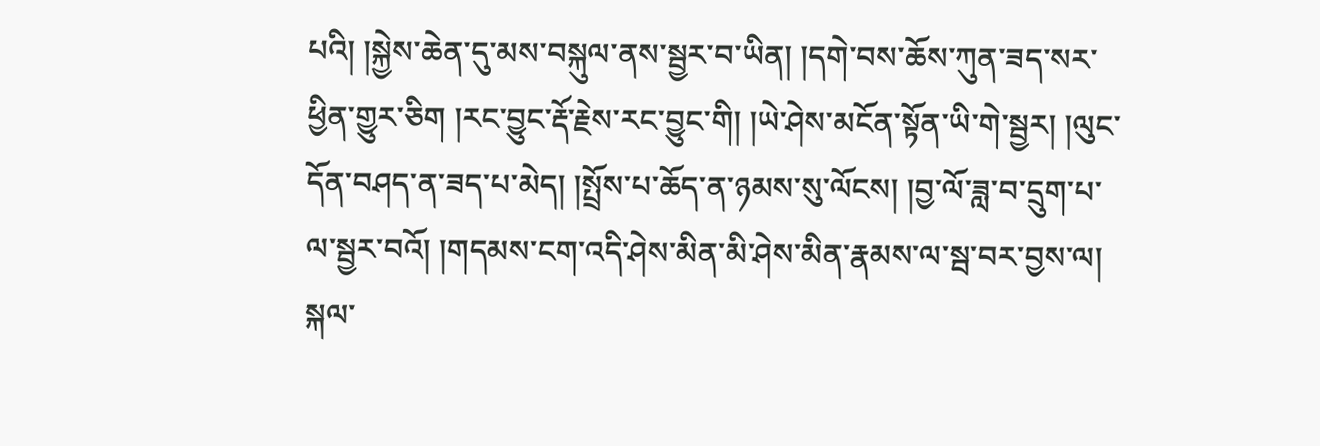པའི། །སྐྱེས་ཆེན་དུ་མས་བསྐུལ་ནས་སྦྱར་བ་ཡིན། །དགེ་བས་ཆོས་ཀུན་ཟད་སར་ཕྱིན་གྱུར་ཅིག །རང་བྱུང་རྡོ་རྗེས་རང་བྱུང་གི། །ཡེ་ཤེས་མངོན་སྟོན་ཡི་གེ་སྦྱར། །ལུང་དོན་བཤད་ན་ཟད་པ་མེད། །སྤྲོས་པ་ཆོད་ན་ཉམས་སུ་ལོངས། །བྱ་ལོ་ཟླ་བ་དྲུག་པ་ལ་སྦྱར་བའོ། །གདམས་ངག་འདི་ཤེས་མིན་མི་ཤེས་མིན་རྣམས་ལ་སྦ་བར་བྱས་ལ། སྐལ་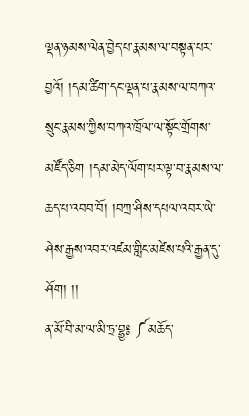ལྡན་ཉམས་ལེན་བྱེད་པ་རྣམས་ལ་བསྟན་པར་བྱའོ། །དམ་ཚིག་དང་ལྡན་པ་རྣམས་ལ་བཀའ་སྲུང་རྣམས་ཀྱིས་བཀའ་ཁྲོལ་ལ་སྟོང་གྲོགས་མཛོད་ཅིག །དམ་མེད་ལོག་པར་ལྟ་བ་རྣམས་ལ་ཆད་པ་འབབ་བོ། །བཀྲ་ཤིས་དཔལ་འབར་ཡེ་ཤེས་རྒྱས་འབར་འཛམ་གླིང་མཛེས་པའི་རྒྱན་དུ་ཤོག། །།
ན་མོ་བི་མ་ལ་མི་ཏྲ་བྷྱ༔ ༼མཆོད་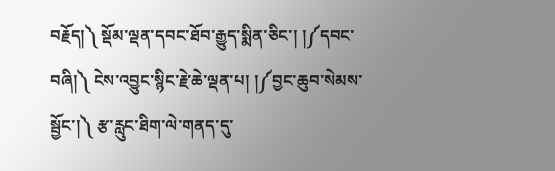བརྗོད།༽ སྡོམ་ལྡན་དབང་ཐོབ་རྒྱུད་སྨིན་ཅིང་། །༼དབང་བཞི།༽ ངེས་འབྱུང་སྙིང་རྗེ་ཆེ་ལྡན་པ། །༼བྱང་ཆུབ་སེམས་སྦྱོང་།༽ རྩ་རླུང་ཐིག་ལེ་གནད་དུ་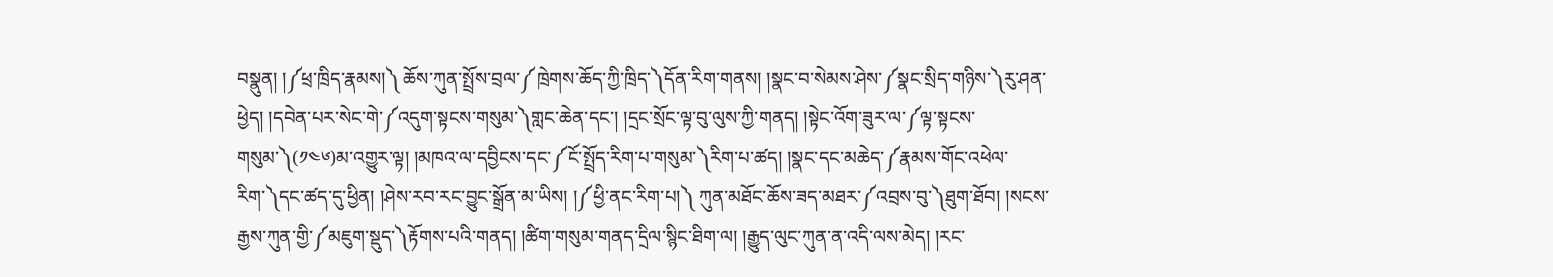བསྣུན། །༼ཕྲ་ཁྲིད་རྣམས།༽ ཆོས་ཀུན་སྤྲོས་བྲལ་༼ཁྲེགས་ཆོད་ཀྱི་ཁྲིད་༽དོན་རིག་གནས། །སྣང་བ་སེམས་ཤེས་༼སྣང་སྲིད་གཉིས་༽རུ་ཤན་ཕྱེད། །དབེན་པར་སེང་གེ་༼འདུག་སྟངས་གསུམ་༽གླང་ཆེན་དང་། །དྲང་སྲོང་ལྟ་བུ་ལུས་ཀྱི་གནད། །སྟེང་འོག་ཟུར་ལ་༼ལྟ་སྟངས་གསུམ་༽(༡༤༦)མ་འགྱུར་ལྟ། །མཁའ་ལ་དབྱིངས་དང་༼ངོ་སྤྲོད་རིག་པ་གསུམ་༽རིག་པ་ཚད། །སྣང་དང་མཆེད་༼རྣམས་གོང་འཕེལ་རིག་༽དང་ཚད་དུ་ཕྱིན། །ཤེས་རབ་རང་བྱུང་སྒྲོན་མ་ཡིས། །༼ཕྱི་ནང་རིག་པ།༽ ཀུན་མཐོང་ཆོས་ཟད་མཐར་༼འབྲས་བུ་༽ཐུག་ཐོབ། །སངས་རྒྱས་ཀུན་གྱི་༼མཇུག་སྡུད་༽རྟོགས་པའི་གནད། །ཚིག་གསུམ་གནད་དྲིལ་སྙིང་ཐིག་ལ། །རྒྱུད་ལུང་ཀུན་ན་འདི་ལས་མེད། །རང་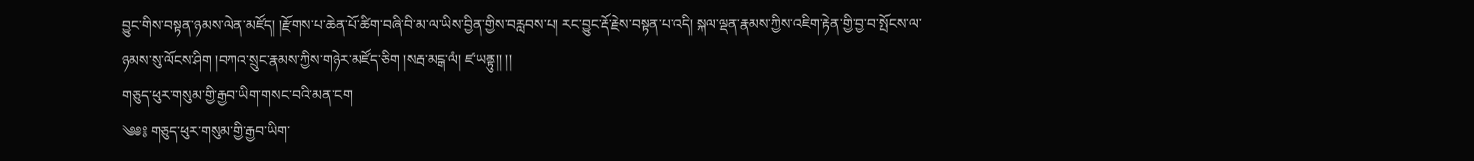བྱུང་གིས་བསྟན་ཉམས་ལེན་མཛོད། །རྫོགས་པ་ཆེན་པོ་ཚིག་བཞི་བི་མ་ལ་ཡིས་བྱིན་གྱིས་བརླབས་པ། རང་བྱུང་རྡོ་རྗེས་བསྟན་པ་འདི། སྐལ་ལྡན་རྣམས་ཀྱིས་འཇིག་རྟེན་གྱི་བྱ་བ་སྤོངས་ལ་ཉམས་སུ་ལོངས་ཤིག །བཀའ་སྲུང་རྣམས་ཀྱིས་གཉེར་མཛོད་ཅིག །སརྦ་མངྒ་ལཾ། ཛ་ཡནྟུ།། །།
གཅུད་ཕུར་གསུམ་གྱི་རྒྱབ་ཡིག་གསང་བའི་མན་ངག
༄༅༔ གཅུད་ཕུར་གསུམ་གྱི་རྒྱབ་ཡིག་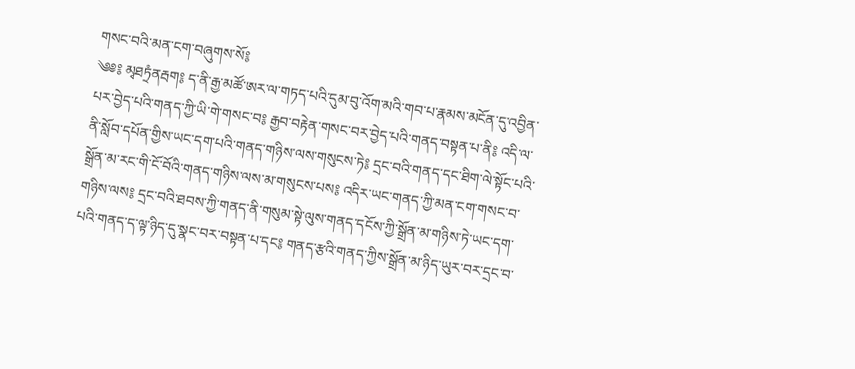གསང་བའི་མན་ངག་བཞུགས་སོ༔
༄༅༔ མྭཐཏྲཾནརྦག༔ ད་ནི་རྒྱ་མཚོ་ཨར་ལ་གཏད་པའི་དུམ་བུ་འོག་མའི་གབ་པ་རྣམས་མངོན་དུ་འབྱིན་པར་བྱེད་པའི་གནད་ཀྱི་ཡི་གེ་གསང་བ༔ རྒྱབ་བརྟེན་གསང་བར་བྱེད་པའི་གནད་བསྟན་པ་ནི༔ འདི་ལ་ནི་སློབ་དཔོན་གྱིས་ཡང་དག་པའི་གནད་གཉིས་ལས་གསུངས་ཏེ༔ དྲང་བའི་གནད་དང་ཐིག་ལེ་སྟོང་པའི་སྒྲོན་མ་རང་གི་ངོ་བོའི་གནད་གཉིས་ལས་མ་གསུངས་པས༔ འདིར་ཡང་གནད་ཀྱི་མན་ངག་གསང་བ་གཉིས་ལས༔ དྲང་བའི་ཐབས་ཀྱི་གནད་ནི་གསུམ་སྟེ་ལུས་གནད་དངོས་ཀྱི་སྒྲོན་མ་གཉིས་ཏེ་ཡང་དག་པའི་གནད་ད་ལྟ་ཉིད་དུ་སྣང་བར་བསྟན་པ་དང༔ གནད་རྩའི་གནད་ཀྱིས་སྒྲོན་མ་ཉིད་ཡུར་བར་དྲང་བ་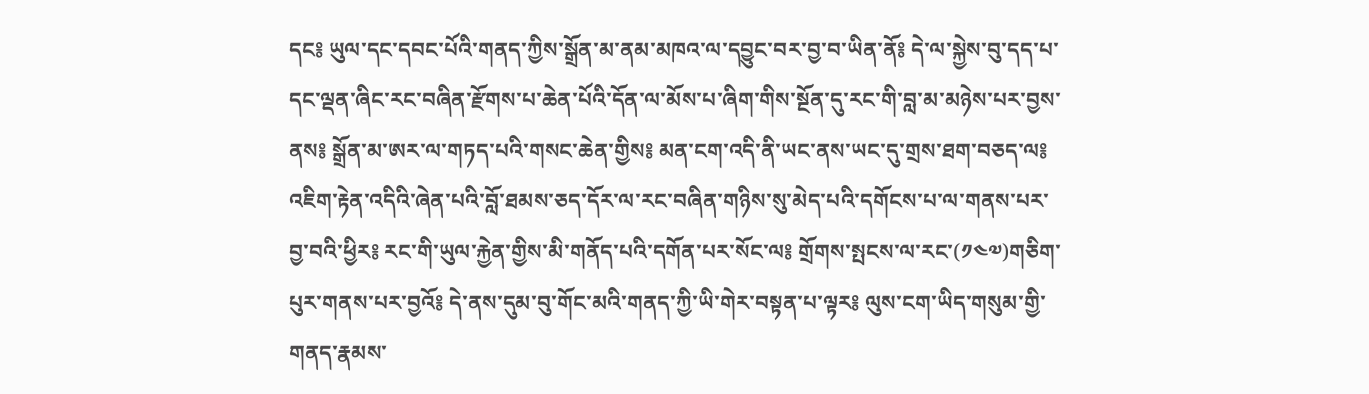དང༔ ཡུལ་དང་དབང་པོའི་གནད་ཀྱིས་སྒྲོན་མ་ནམ་མཁའ་ལ་དབྱུང་བར་བྱ་བ་ཡིན་ནོ༔ དེ་ལ་སྐྱེས་བུ་དད་པ་དང་ལྡན་ཞིང་རང་བཞིན་རྫོགས་པ་ཆེན་པོའི་དོན་ལ་མོས་པ་ཞིག་གིས་སྔོན་དུ་རང་གི་བླ་མ་མཉེས་པར་བྱས་ནས༔ སྒྲོན་མ་ཨར་ལ་གཏད་པའི་གསང་ཆེན་གྱིས༔ མན་ངག་འདི་ནི་ཡང་ནས་ཡང་དུ་གྲས་ཐག་བཅད་ལ༔ འཇིག་རྟེན་འདིའི་ཞེན་པའི་བློ་ཐམས་ཅད་དོར་ལ་རང་བཞིན་གཉིས་སུ་མེད་པའི་དགོངས་པ་ལ་གནས་པར་བྱ་བའི་ཕྱིར༔ རང་གི་ཡུལ་རྐྱེན་གྱིས་མི་གནོད་པའི་དགོན་པར་སོང་ལ༔ གྲོགས་སྤངས་ལ་རང་(༡༤༧)གཅིག་པུར་གནས་པར་བྱའོ༔ དེ་ནས་དུམ་བུ་གོང་མའི་གནད་ཀྱི་ཡི་གེར་བསྟན་པ་ལྟར༔ ལུས་ངག་ཡིད་གསུམ་གྱི་གནད་རྣམས་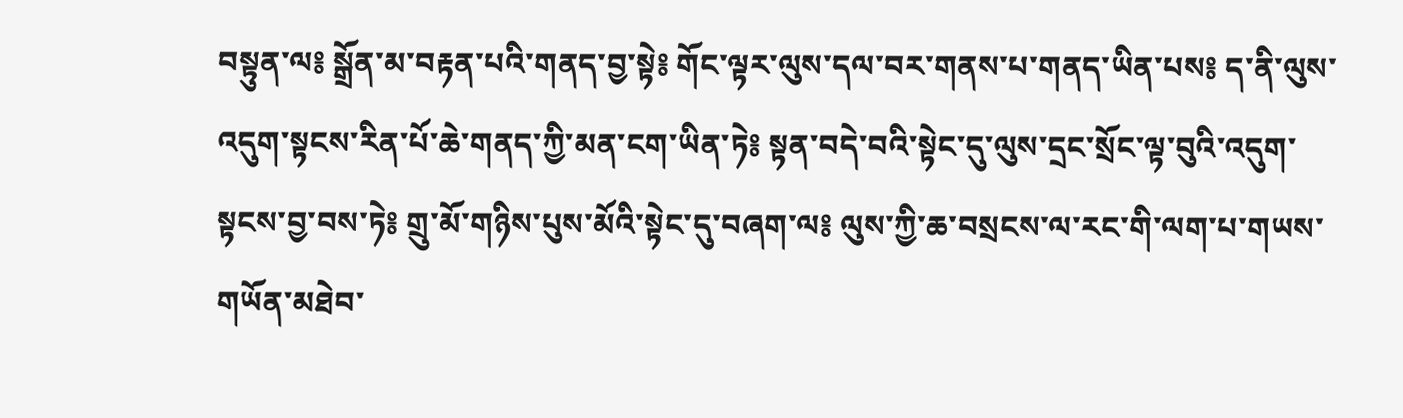བསྟུན་ལ༔ སྒྲོན་མ་བརྟན་པའི་གནད་བྱ་སྟེ༔ གོང་ལྟར་ལུས་དལ་བར་གནས་པ་གནད་ཡིན་པས༔ ད་ནི་ལུས་འདུག་སྟངས་རིན་པོ་ཆེ་གནད་ཀྱི་མན་ངག་ཡིན་ཏེ༔ སྟན་བདེ་བའི་སྟེང་དུ་ལུས་དྲང་སྲོང་ལྟ་བུའི་འདུག་སྟངས་བྱ་བས་ཏེ༔ གྲུ་མོ་གཉིས་པུས་མོའི་སྟེང་དུ་བཞག་ལ༔ ལུས་ཀྱི་ཆ་བསྲངས་ལ་རང་གི་ལག་པ་གཡས་གཡོན་མཐེབ་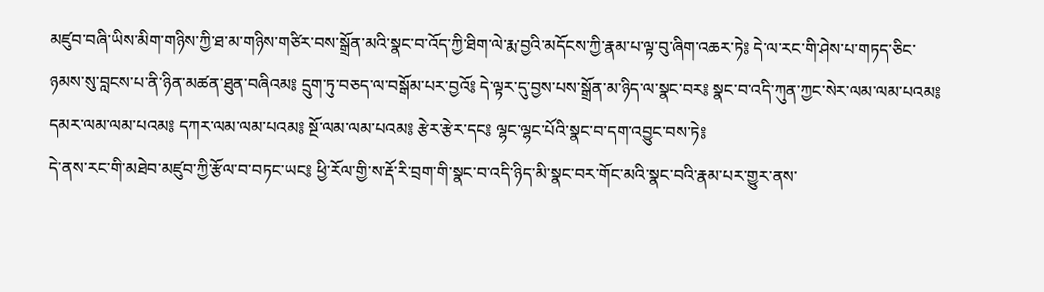མཛུབ་བཞི་ཡིས་མིག་གཉིས་ཀྱི་ཐ་མ་གཉིས་གཙིར་བས་སྒྲོན་མའི་སྣང་བ་འོད་ཀྱི་ཐིག་ལེ་རྨ་བྱའི་མདོངས་ཀྱི་རྣམ་པ་ལྟ་བུ་ཞིག་འཆར་ཏེ༔ དེ་ལ་རང་གི་ཤེས་པ་གཏད་ཅིང་ཉམས་སུ་བླངས་པ་ནི་ཉིན་མཚན་ཐུན་བཞིའམ༔ དྲུག་ཏུ་བཅད་ལ་བསྒོམ་པར་བྱའོ༔ དེ་ལྟར་དུ་བྱས་པས་སྒྲོན་མ་ཉིད་ལ་སྣང་བར༔ སྣང་བ་འདི་ཀུན་ཀྱང་སེར་ལམ་ལམ་པའམ༔ དམར་ལམ་ལམ་པའམ༔ དཀར་ལམ་ལམ་པའམ༔ སྔོ་ལམ་ལམ་པའམ༔ རྩེར་རྩེར་དང༔ ལྷང་ལྷང་པོའི་སྣང་བ་དག་འབྱུང་བས་ཏེ༔
དེ་ནས་རང་གི་མཐེབ་མཛུབ་ཀྱི་རྩོལ་བ་བཏང་ཡང༔ ཕྱི་རོལ་གྱི་ས་རྡོ་རི་བྲག་གི་སྣང་བ་འདི་ཉིད་མི་སྣང་བར་གོང་མའི་སྣང་བའི་རྣམ་པར་གྱུར་ནས་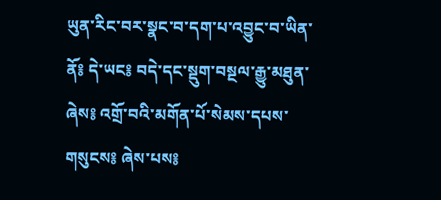ཡུན་རིང་བར་སྣང་བ་དག་པ་འབྱུང་བ་ཡིན་ནོ༔ དེ་ཡང༔ བདེ་དང་སྡུག་བསྔལ་རྒྱུ་མཐུན་ཞེས༔ འགྲོ་བའི་མགོན་པོ་སེམས་དཔས་གསུངས༔ ཞེས་པས༔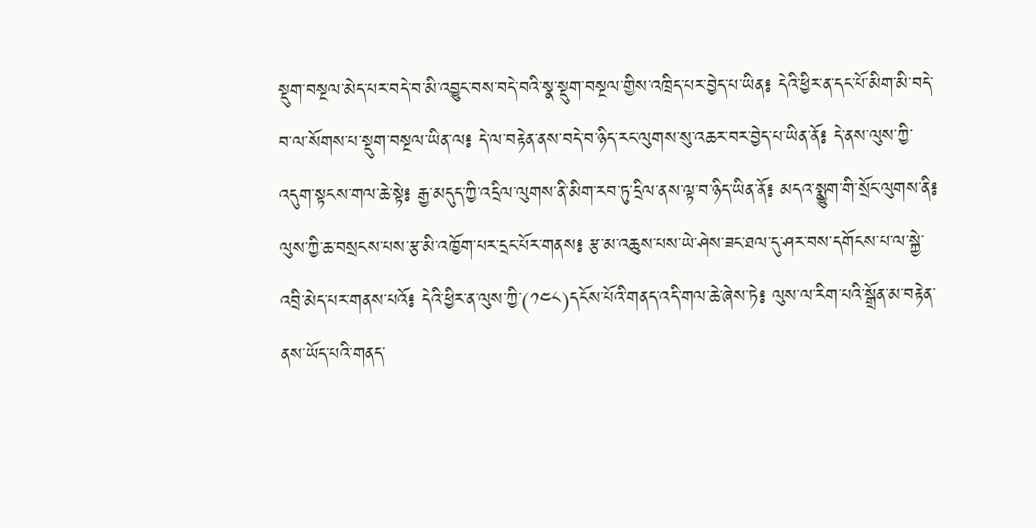སྡུག་བསྔལ་མེད་པར་བདེ་བ་མི་འབྱུང་བས་བདེ་བའི་སྣ་སྡུག་བསྔལ་གྱིས་འཁྲིད་པར་བྱེད་པ་ཡིན༔ དེའི་ཕྱིར་ན་དང་པོ་མིག་མི་བདེ་བ་ལ་སོགས་པ་སྡུག་བསྔལ་ཡིན་ལ༔ དེ་ལ་བརྟེན་ནས་བདེ་བ་ཉིད་རང་ལུགས་སུ་འཆར་བར་བྱེད་པ་ཡིན་ནོ༔ དེ་ནས་ལུས་ཀྱི་འདུག་སྟངས་གལ་ཆེ་སྟེ༔ རྒྱ་མདུད་ཀྱི་འདྲིལ་ལུགས་ནི་མིག་རབ་ཏུ་དྲིལ་ནས་ལྟ་བ་ཉིད་ཡིན་ནོ༔ མདའ་སྨྱུག་གི་སྲོང་ལུགས་ནི༔ ལུས་ཀྱི་ཆ་བསྲངས་པས་རྩ་མི་འཁྱོག་པར་དྲང་པོར་གནས༔ རྩ་མ་འཆུས་པས་ཡེ་ཤེས་ཟང་ཐལ་དུ་ཤར་བས་དགོངས་པ་ལ་སྐྱེ་འབྲི་མེད་པར་གནས་པའོ༔ དེའི་ཕྱིར་ན་ལུས་ཀྱི་(༡༤༨)དངོས་པོའི་གནད་འདི་གལ་ཆེ་ཞེས་ཏེ༔ ལུས་ལ་རིག་པའི་སྒྲོན་མ་བརྟེན་ནས་ཡོད་པའི་གནད་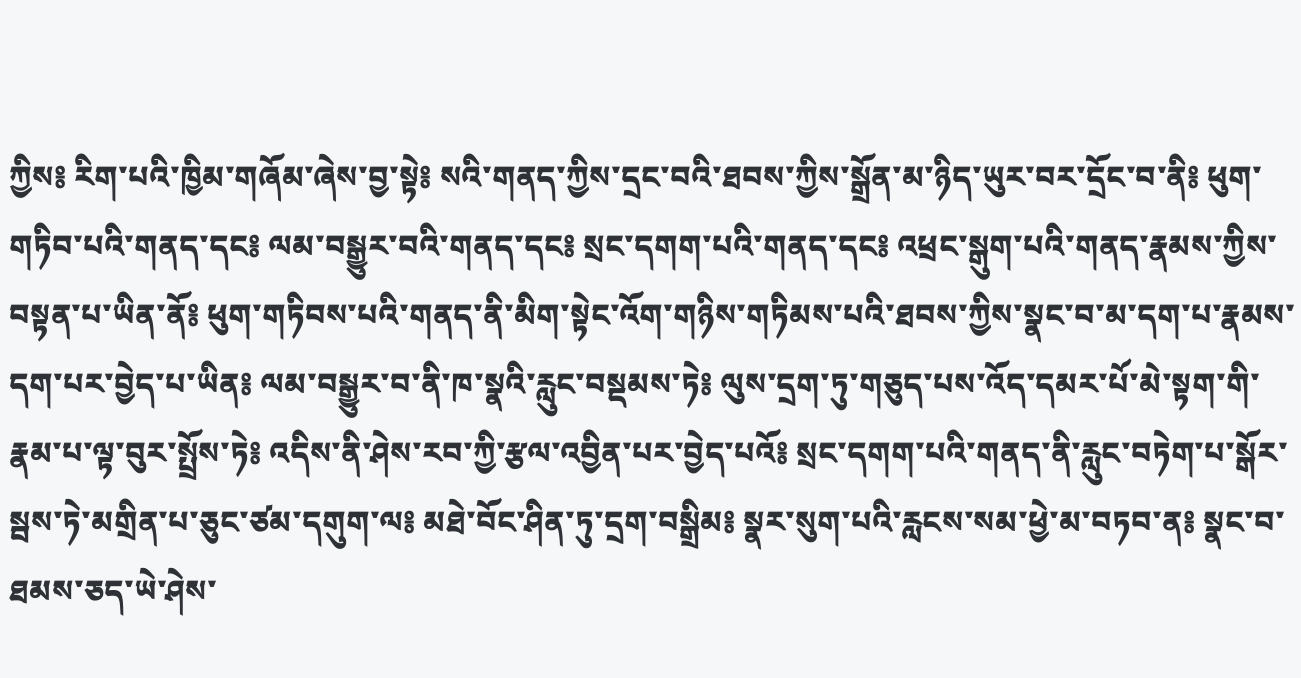ཀྱིས༔ རིག་པའི་ཁྱིམ་གཞོམ་ཞེས་བྱ་སྟེ༔ སའི་གནད་ཀྱིས་དྲང་བའི་ཐབས་ཀྱིས་སྒྲོན་མ་ཉིད་ཡུར་བར་དྲོང་བ་ནི༔ ཕུག་གཏིབ་པའི་གནད་དང༔ ལམ་བསྒྱུར་བའི་གནད་དང༔ སྲང་དགག་པའི་གནད་དང༔ འཕྲང་སྒུག་པའི་གནད་རྣམས་ཀྱིས་བསྟན་པ་ཡིན་ནོ༔ ཕུག་གཏིབས་པའི་གནད་ནི་མིག་སྟེང་འོག་གཉིས་གཏིམས་པའི་ཐབས་ཀྱིས་སྣང་བ་མ་དག་པ་རྣམས་དག་པར་བྱེད་པ་ཡིན༔ ལམ་བསྒྱུར་བ་ནི་ཁ་སྣའི་རླུང་བསྡམས་ཏེ༔ ལུས་དྲག་ཏུ་གཅུད་པས་འོད་དམར་པོ་མེ་སྟག་གི་རྣམ་པ་ལྟ་བུར་སྤྲོས་ཏེ༔ འདིས་ནི་ཤེས་རབ་ཀྱི་རྩལ་འབྱིན་པར་བྱེད་པའོ༔ སྲང་དགག་པའི་གནད་ནི་རླུང་བཏེག་པ་སྒོར་སྦས་ཏེ་མགྲིན་པ་ཅུང་ཙམ་དགུག་ལ༔ མཐེ་བོང་ཤིན་ཏུ་དྲག་བསྒྲིམ༔ སྣར་སུག་པའི་རླངས་སམ་ཕྱེ་མ་བཏབ་ན༔ སྣང་བ་ཐམས་ཅད་ཡེ་ཤེས་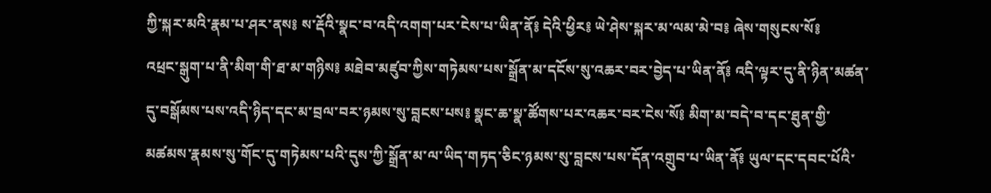ཀྱི་སྐར་མའི་རྣམ་པ་ཤར་ནས༔ ས་རྡོའི་སྣང་བ་འདི་འགག་པར་ངེས་པ་ཡིན་ནོ༔ དེའི་ཕྱིར༔ ཡེ་ཤེས་སྐར་མ་ལམ་མེ་བ༔ ཞེས་གསུངས་སོ༔
འཕྲང་སྒུག་པ་ནི་མིག་གི་ཐ་མ་གཉིས༔ མཐེབ་མཛུབ་ཀྱིས་གཏེམས་པས་སྒྲོན་མ་དངོས་སུ་འཆར་བར་བྱེད་པ་ཡིན་ནོ༔ འདི་ལྟར་དུ་ནི་ཉིན་མཚན་དུ་བསྒོམས་པས་འདི་ཉིད་དང་མ་བྲལ་བར་ཉམས་སུ་བླངས་པས༔ སྣང་ཆ་སྣ་ཚོགས་པར་འཆར་བར་ངེས་སོ༔ མིག་མ་བདེ་བ་དང་ཐུན་གྱི་མཚམས་རྣམས་སུ་གོང་དུ་གཏེམས་པའི་དུས་ཀྱི་སྒྲོན་མ་ལ་ཡིད་གཏད་ཅིང་ཉམས་སུ་བླངས་པས་དོན་འགྲུབ་པ་ཡིན་ནོ༔ ཡུལ་དང་དབང་པོའི་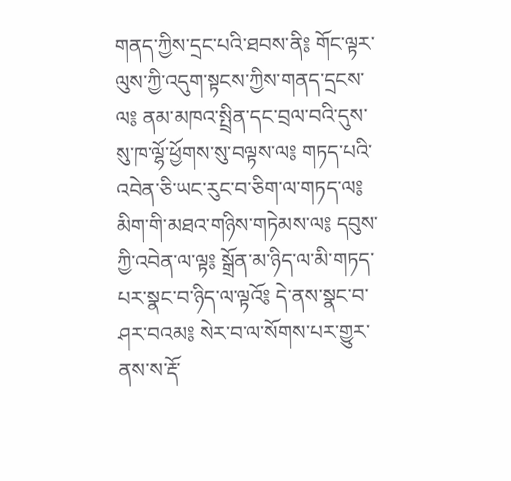གནད་ཀྱིས་དྲང་པའི་ཐབས་ནི༔ གོང་ལྟར་ལུས་ཀྱི་འདུག་སྟངས་ཀྱིས་གནད་དྲངས་ལ༔ ནམ་མཁའ་སྤྲིན་དང་བྲལ་བའི་དུས་སུ་ཁ་ལྷོ་ཕྱོགས་སུ་བལྟས་ལ༔ གཏད་པའི་འབེན་ཅི་ཡང་རུང་བ་ཅིག་ལ་གཏད་ལ༔ མིག་གི་མཐའ་གཉིས་གཏེམས་ལ༔ དབུས་ཀྱི་འབེན་ལ་ལྟ༔ སྒྲོན་མ་ཉིད་ལ་མི་གཏད་པར་སྣང་བ་ཉིད་ལ་ལྟའོ༔ དེ་ནས་སྣང་བ་ཤར་བའམ༔ སེར་བ་ལ་སོགས་པར་གྱུར་ནས་ས་རྡོ་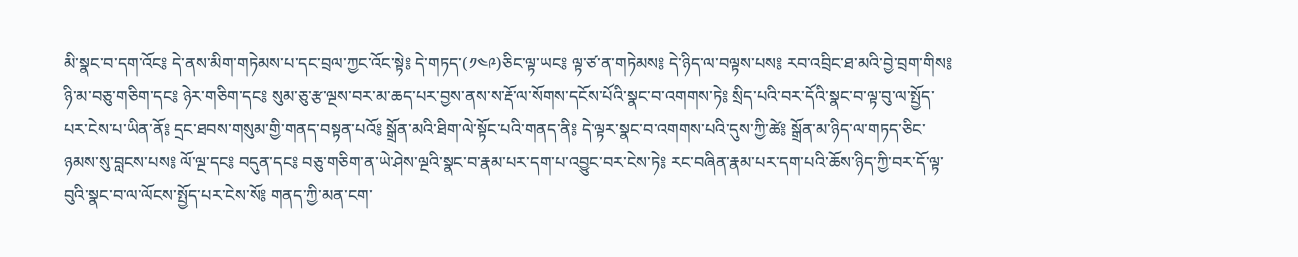མི་སྣང་བ་དག་འོང༔ དེ་ནས་མིག་གཏེམས་པ་དང་བྲལ་ཀྱང་འོང་སྟེ༔ དེ་གཏད་(༡༤༩)ཅིང་ལྟ་ཡང༔ ལྟ་ཙ་ན་གཏེམས༔ དེ་ཉིད་ལ་བལྟས་པས༔ རབ་འབྲིང་ཐ་མའི་བྱེ་བྲག་གིས༔ ཉི་མ་བཅུ་གཅིག་དང༔ ཉེར་གཅིག་དང༔ སུམ་ཅུ་རྩ་ལྔས་བར་མ་ཆད་པར་བྱས་ནས་ས་རྡོ་ལ་སོགས་དངོས་པོའི་སྣང་བ་འགགས་ཏེ༔ སྲིད་པའི་བར་དོའི་སྣང་བ་ལྟ་བུ་ལ་སྤྱོད་པར་ངེས་པ་ཡིན་ནོ༔ དྲང་ཐབས་གསུམ་གྱི་གནད་བསྟན་པའོ༔ སྒྲོན་མའི་ཐིག་ལེ་སྟོང་པའི་གནད་ནི༔ དེ་ལྟར་སྣང་བ་འགགས་པའི་དུས་ཀྱི་ཚེ༔ སྒྲོན་མ་ཉིད་ལ་གཏད་ཅིང་ཉམས་སུ་བླངས་པས༔ ལོ་ལྔ་དང༔ བདུན་དང༔ བཅུ་གཅིག་ན་ཡེ་ཤེས་ལྔའི་སྣང་བ་རྣམ་པར་དག་པ་འབྱུང་བར་ངེས་ཏེ༔ རང་བཞིན་རྣམ་པར་དག་པའི་ཆོས་ཉིད་ཀྱི་བར་དོ་ལྟ་བུའི་སྣང་བ་ལ་ལོངས་སྤྱོད་པར་ངེས་སོ༔ གནད་ཀྱི་མན་ངག་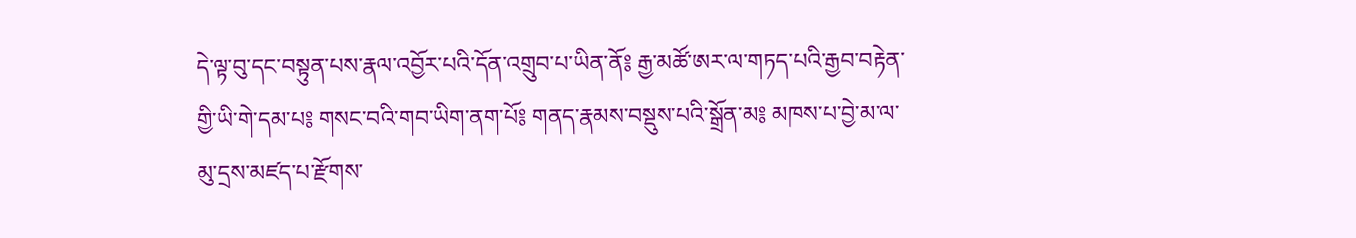དེ་ལྟ་བུ་དང་བསྟུན་པས་རྣལ་འབྱོར་པའི་དོན་འགྲུབ་པ་ཡིན་ནོ༔ རྒྱ་མཚོ་ཨར་ལ་གཏད་པའི་རྒྱབ་བརྟེན་གྱི་ཡི་གེ་དམ་པ༔ གསང་བའི་གབ་ཡིག་ནག་པོ༔ གནད་རྣམས་བསྡུས་པའི་སྒྲོན་མ༔ མཁས་པ་བྱེ་མ་ལ་མུ་དྲས་མཛད་པ་རྫོགས་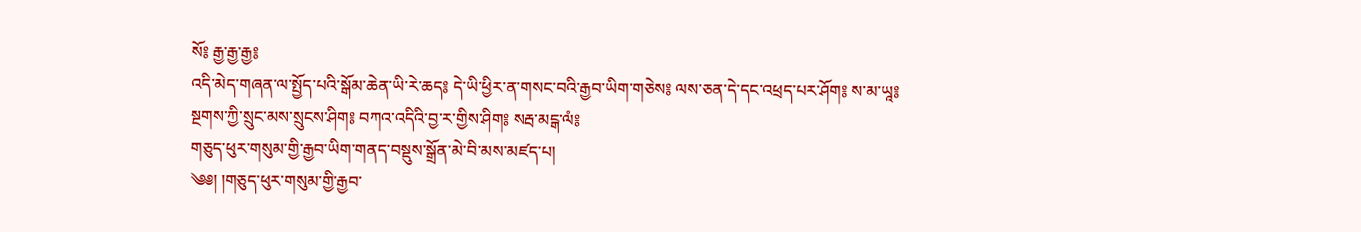སོ༔ རྒྱ་རྒྱ་རྒྱ༔
འདི་མེད་གཞན་ལ་སྤྱོད་པའི་སྒོམ་ཆེན་ཡི་རེ་ཆད༔ དེ་ཡི་ཕྱིར་ན་གསང་བའི་རྒྱབ་ཡིག་གཅེས༔ ལས་ཅན་དེ་དང་འཕྲད་པར་ཤོག༔ ས་མ་ཡཱ༔ སྔགས་ཀྱི་སྲུང་མས་སྲུངས་ཤིག༔ བཀའ་འདིའི་བྱ་ར་གྱིས་ཤིག༔ སརྦ་མངྒ་ལཾ༔
གཅུད་ཕུར་གསུམ་གྱི་རྒྱབ་ཡིག་གནད་བསྡུས་སྒྲོན་མེ་བི་མས་མཛད་པ།
༄༅། །གཅུད་ཕུར་གསུམ་གྱི་རྒྱབ་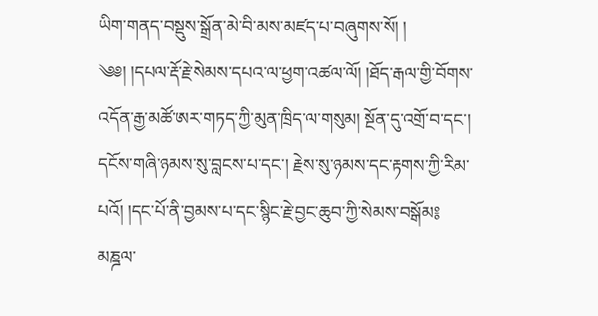ཡིག་གནད་བསྡུས་སྒྲོན་མེ་བི་མས་མཛད་པ་བཞུགས་སོ། །
༄༅། །དཔལ་རྡོ་རྗེ་སེམས་དཔའ་ལ་ཕྱག་འཚལ་ལོ། །ཐོད་རྒལ་གྱི་བོགས་འདོན་རྒྱ་མཚོ་ཨར་གཏད་ཀྱི་མུན་ཁྲིད་ལ་གསུམ། སྔོན་དུ་འགྲོ་བ་དང་། དངོས་གཞི་ཉམས་སུ་བླངས་པ་དང་། རྗེས་སུ་ཉམས་དང་རྟགས་ཀྱི་རིམ་པའོ། །དང་པོ་ནི་བྱམས་པ་དང་སྙིང་རྗེ་བྱང་ཆུབ་ཀྱི་སེམས་བསྒོམ༔ མཎྜལ་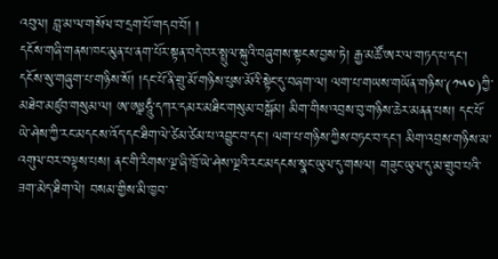འབུལ། བླ་མ་ལ་གསོལ་བ་དྲག་པོ་གདབ་བོ། །
དངོས་གཞི་གནས་ཁང་མུན་པ་ནག་པོར་སྟན་བདེ་བར་སྤྲུལ་སྐུའི་བཞུགས་སྟངས་བྱས་ཏེ། རྒྱ་མཚོ་ཨར་ལ་གཏད་པ་དང་། དངོས་སུ་གཞུག་པ་གཉིས་སོ། །དང་པོ་ནི་གྲུ་མོ་གཉིས་པུས་མོའི་སྟེང་དུ་བཞག་ལ། ལག་པ་གཡས་གཡོན་གཉིས་(༡༥༠)ཀྱི་མཐེབ་མཛུབ་གསུམ་ལ། ཨ་ཨཱཿཧཱུྃ་དཀར་དམར་མཐིང་གསུམ་བསྒོམ། མིག་གིས་འབྲས་བུ་གཉིས་ཆེར་མནན་པས། དང་པོ་ཡེ་ཤེས་ཀྱི་རང་མདངས་འོད་དང་ཐིག་ལེ་ཙེམ་ཙེམ་པ་འབྱུང་བ་དང་། ལག་པ་གཉིས་ཀྱིས་བཏང་བ་དང་། མིག་འབྲས་གཉིས་མ་འགུལ་བར་བལྟས་པས། ནང་གི་རིགས་ལྔ་ཞི་ཁྲོ་ཡེ་ཤེས་ལྔའི་རང་མདངས་སྣང་ཡུལ་དུ་གསལ། གཟུང་ཡུལ་དུ་མ་གྲུབ་པའི་ཟག་མེད་ཐིག་ལེ། བསམ་གྱིས་མི་ཁྱབ་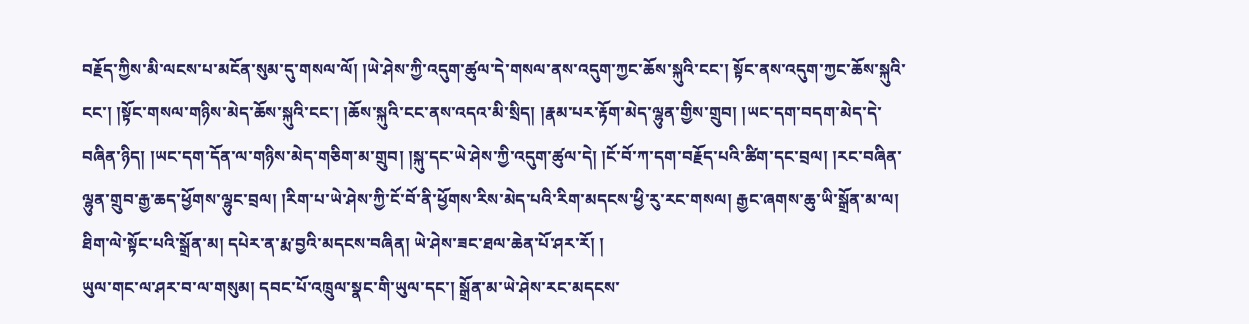བརྗོད་ཀྱིས་མི་ལངས་པ་མངོན་སུམ་དུ་གསལ་ལོ། །ཡེ་ཤེས་ཀྱི་འདུག་ཚུལ་དེ་གསལ་ནས་འདུག་ཀྱང་ཆོས་སྐུའི་ངང་། སྟོང་ནས་འདུག་ཀྱང་ཆོས་སྐུའི་ངང་། །སྟོང་གསལ་གཉིས་མེད་ཆོས་སྐུའི་ངང་། །ཆོས་སྐུའི་ངང་ནས་འདའ་མི་སྲིད། །རྣམ་པར་རྟོག་མེད་ལྷུན་གྱིས་གྲུབ། །ཡང་དག་བདག་མེད་དེ་བཞིན་ཉིད། །ཡང་དག་དོན་ལ་གཉིས་མེད་གཅིག་མ་གྲུབ། །སྐུ་དང་ཡེ་ཤེས་ཀྱི་འདུག་ཚུལ་དེ། །ངོ་བོ་ཀ་དག་བརྗོད་པའི་ཚིག་དང་བྲལ། །རང་བཞིན་ལྷུན་གྲུབ་རྒྱ་ཆད་ཕྱོགས་ལྷུང་བྲལ། །རིག་པ་ཡེ་ཤེས་ཀྱི་ངོ་བོ་ནི་ཕྱོགས་རིས་མེད་པའི་རིག་མདངས་ཕྱི་རུ་རང་གསལ། རྒྱང་ཞགས་ཆུ་ཡི་སྒྲོན་མ་ལ། ཐིག་ལེ་སྟོང་པའི་སྒྲོན་མ། དཔེར་ན་རྨ་བྱའི་མདངས་བཞིན། ཡེ་ཤེས་ཟང་ཐལ་ཆེན་པོ་ཤར་རོ། །
ཡུལ་གང་ལ་ཤར་བ་ལ་གསུམ། དབང་པོ་འཁྲུལ་སྣང་གི་ཡུལ་དང་། སྒྲོན་མ་ཡེ་ཤེས་རང་མདངས་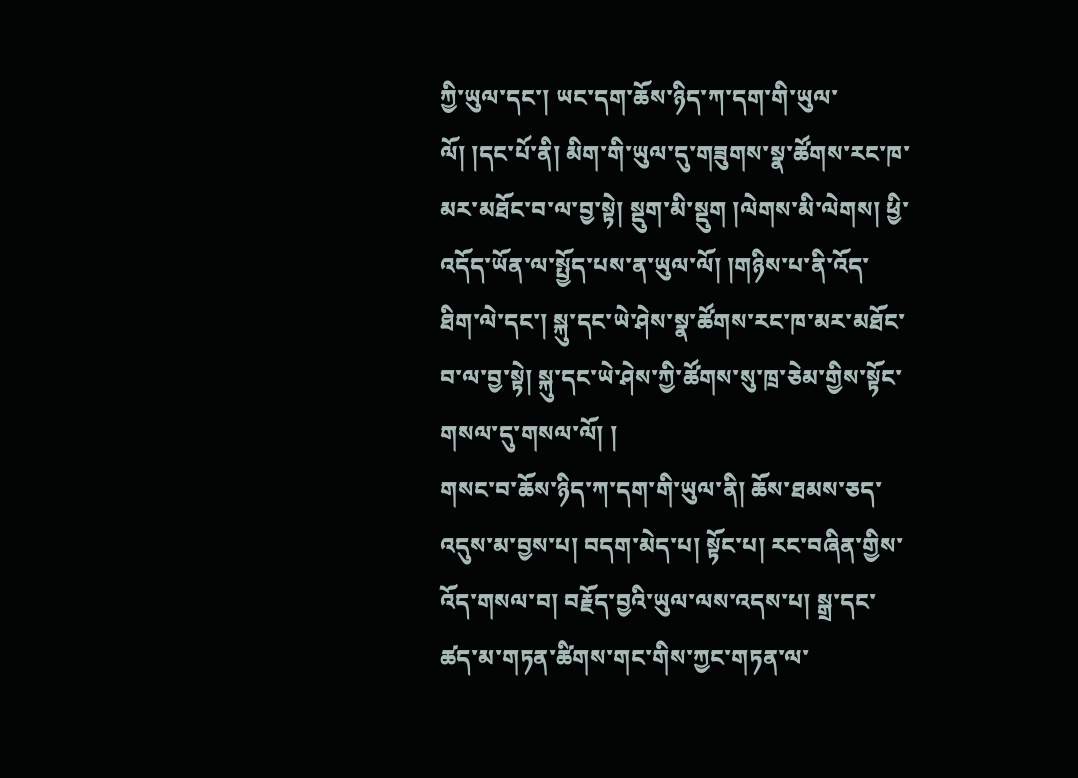ཀྱི་ཡུལ་དང་། ཡང་དག་ཆོས་ཉིད་ཀ་དག་གི་ཡུལ་ལོ། །དང་པོ་ནི། མིག་གི་ཡུལ་དུ་གཟུགས་སྣ་ཚོགས་རང་ཁ་མར་མཐོང་བ་ལ་བྱ་སྟེ། སྡུག་མི་སྡུག །ལེགས་མི་ལེགས། ཕྱི་འདོད་ཡོན་ལ་སྤྱོད་པས་ན་ཡུལ་ལོ། །གཉིས་པ་ནི་འོད་ཐིག་ལེ་དང་། སྐུ་དང་ཡེ་ཤེས་སྣ་ཚོགས་རང་ཁ་མར་མཐོང་བ་ལ་བྱ་སྟེ། སྐུ་དང་ཡེ་ཤེས་ཀྱི་ཚོགས་སུ་ཁྲ་ཅེམ་གྱིས་སྟོང་གསལ་དུ་གསལ་ལོ། །
གསང་བ་ཆོས་ཉིད་ཀ་དག་གི་ཡུལ་ནི། ཆོས་ཐམས་ཅད་འདུས་མ་བྱས་པ། བདག་མེད་པ། སྟོང་པ། རང་བཞིན་གྱིས་འོད་གསལ་བ། བརྗོད་བྱའི་ཡུལ་ལས་འདས་པ། སྒྲ་དང་ཚད་མ་གཏན་ཚིགས་གང་གིས་ཀྱང་གཏན་ལ་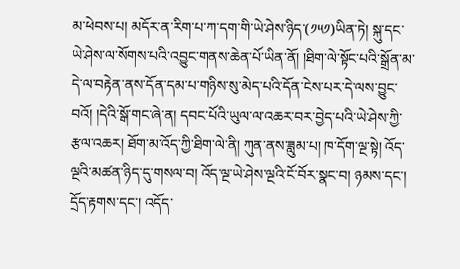མ་ཕེབས་པ། མདོར་ན་རིག་པ་ཀ་དག་གི་ཡེ་ཤེས་ཉིད་(༡༥༡)ཡིན་ཏེ། སྐུ་དང་ཡེ་ཤེས་ལ་སོགས་པའི་འབྱུང་གནས་ཆེན་པོ་ཡིན་ནོ། །ཐིག་ལེ་སྟོང་པའི་སྒྲོན་མ་དེ་ལ་བརྟེན་ནས་དོན་དམ་པ་གཉིས་སུ་མེད་པའི་དོན་ངེས་པར་དེ་ལས་བྱུང་བའོ། །དེའི་སྒོ་གང་ཞེ་ན། དབང་པོའི་ཡུལ་ལ་འཆར་བར་བྱེད་པའི་ཡེ་ཤེས་ཀྱི་རྩལ་འཆར། ཐོག་མ་འོད་ཀྱི་ཐིག་ལེ་ནི། ཀུན་ནས་ཟླུམ་པ། ཁ་དོག་ལྔ་སྟེ། འོད་ལྔའི་མཚན་ཉིད་དུ་གསལ་བ། འོད་ལྔ་ཡེ་ཤེས་ལྔའི་ངོ་བོར་སྣང་བ། ཉམས་དང་། དྲོད་རྟགས་དང་། འདོད་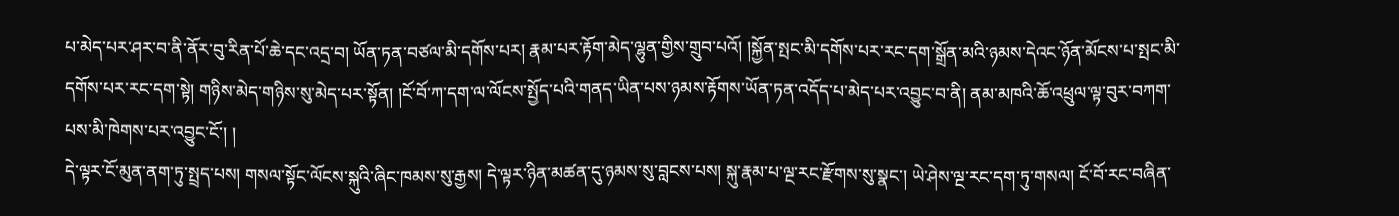པ་མེད་པར་ཤར་བ་ནི་ནོར་བུ་རིན་པོ་ཆེ་དང་འདྲ་བ། ཡོན་ཏན་བཙལ་མི་དགོས་པར། རྣམ་པར་རྟོག་མེད་ལྷུན་གྱིས་གྲུབ་པའོ། །སྐྱོན་སྤང་མི་དགོས་པར་རང་དག་སྒྲོན་མའི་ཉམས་དེའང་ཉོན་མོངས་པ་སྤང་མི་དགོས་པར་རང་དག་སྟེ། གཉིས་མེད་གཉིས་སུ་མེད་པར་སྟོན། །ངོ་བོ་ཀ་དག་ལ་ལོངས་སྤྱོད་པའི་གནད་ཡིན་པས་ཉམས་རྟོགས་ཡོན་ཏན་འདོད་པ་མེད་པར་འབྱུང་བ་ནི། ནམ་མཁའི་ཆོ་འཕྲུལ་ལྟ་བུར་བཀག་པས་མི་ཁེགས་པར་འབྱུང་ངོ་། །
དེ་ལྟར་ངོ་མུན་ནག་ཏུ་སྤྲད་པས། གསལ་སྟོང་ལོངས་སྐུའི་ཞིང་ཁམས་སུ་རྒྱས། དེ་ལྟར་ཉིན་མཚན་དུ་ཉམས་སུ་བླངས་པས། སྐུ་རྣམ་པ་ལྔ་རང་རྫོགས་སུ་སྣང་། ཡེ་ཤེས་ལྔ་རང་དག་ཏུ་གསལ། ངོ་བོ་རང་བཞིན་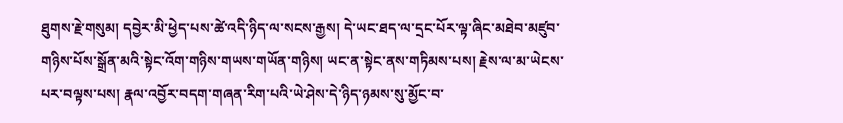ཐུགས་རྗེ་གསུམ། དབྱེར་མི་ཕྱེད་པས་ཚེ་འདི་ཉིད་ལ་སངས་རྒྱས། དེ་ཡང་ཐད་ལ་དྲང་པོར་ལྟ་ཞིང་མཐེབ་མཛུབ་གཉིས་པོས་སྒྲོན་མའི་སྟེང་འོག་གཉིས་གཡས་གཡོན་གཉིས། ཡང་ན་སྟེང་ནས་གཏིམས་པས། རྗེས་ལ་མ་ཡེངས་པར་བལྟས་པས། རྣལ་འབྱོར་བདག་གཞན་རིག་པའི་ཡེ་ཤེས་དེ་ཉིད་ཉམས་སུ་མྱོང་བ་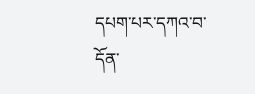དཔག་པར་དཀའ་བ་དོན་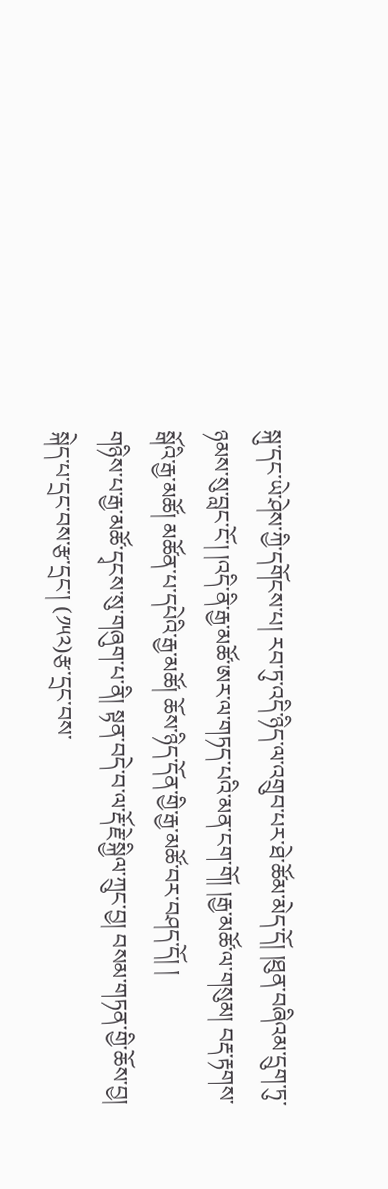སྐུ་དང་ཡེ་ཤེས་ཀྱི་དགོངས་པ། རབ་ཏུ་འདི་ཉིད་ལ་འགྲུབ་པར་ཐེ་ཚོམ་མེད་དོ། །ཐུན་བཞིའམ་དྲུག་ཏུ་ཉམས་སུ་བླང་ངོ་། །འདི་ནི་རྒྱ་མཚོ་ཨར་ལ་གཏད་པའི་མན་ངག་གོ། །རྒྱ་མཚོ་ལ་གསུམ། བརྡ་རྟགས་སྒོའི་རྒྱ་མཚོ། མཚོན་པ་དཔེའི་རྒྱ་མཚོ། ཆོས་ཉིད་དོན་གྱི་རྒྱ་མཚོ་བར་བཤད་དོ། །
གཉིས་པ་རྒྱ་མཚོ་དྭངས་སུ་གཞུག་པ་ནི། སྟན་བདེ་བ་ལ་རྡོ་རྗེ་སྐྱིལ་ཀྲུང་བྱ། བསམ་གཏན་གྱི་ཆོས་བྱ། སྐེད་པ་དྲང་བས་རྩ་དྲང་། (༡༥༢)རྩ་དྲང་བས་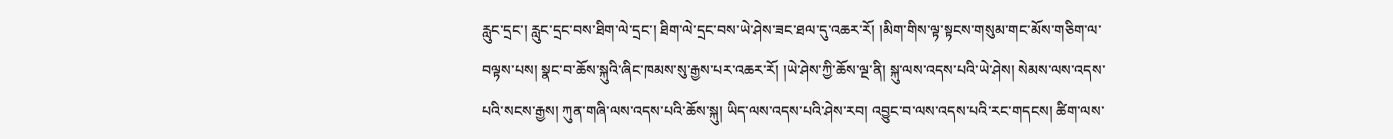རླུང་དྲང་། རླུང་དྲང་བས་ཐིག་ལེ་དྲང་། ཐིག་ལེ་དྲང་བས་ཡེ་ཤེས་ཟང་ཐལ་དུ་འཆར་རོ། །མིག་གིས་ལྟ་སྟངས་གསུམ་གང་མོས་གཅིག་ལ་བལྟས་པས། སྣང་བ་ཆོས་སྐུའི་ཞིང་ཁམས་སུ་རྒྱས་པར་འཆར་རོ། །ཡེ་ཤེས་ཀྱི་ཆོས་ལྔ་ནི། སྐུ་ལས་འདས་པའི་ཡེ་ཤེས། སེམས་ལས་འདས་པའི་སངས་རྒྱས། ཀུན་གཞི་ལས་འདས་པའི་ཆོས་སྐུ། ཡིད་ལས་འདས་པའི་ཤེས་རབ། འབྱུང་བ་ལས་འདས་པའི་རང་གདངས། ཚིག་ལས་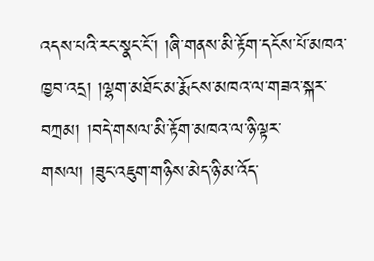འདས་པའི་རང་སྣང་ངོ་། །ཞི་གནས་མི་རྟོག་དངོས་པོ་མཁའ་ཁྱབ་འདྲ། །ལྷག་མཐོང་མ་རྨོངས་མཁའ་ལ་གཟའ་སྐར་བཀྲམ། །བདེ་གསལ་མི་རྟོག་མཁའ་ལ་ཉི་ལྟར་གསལ། །ཟུང་འཇུག་གཉིས་མེད་ཉི་མ་འོད་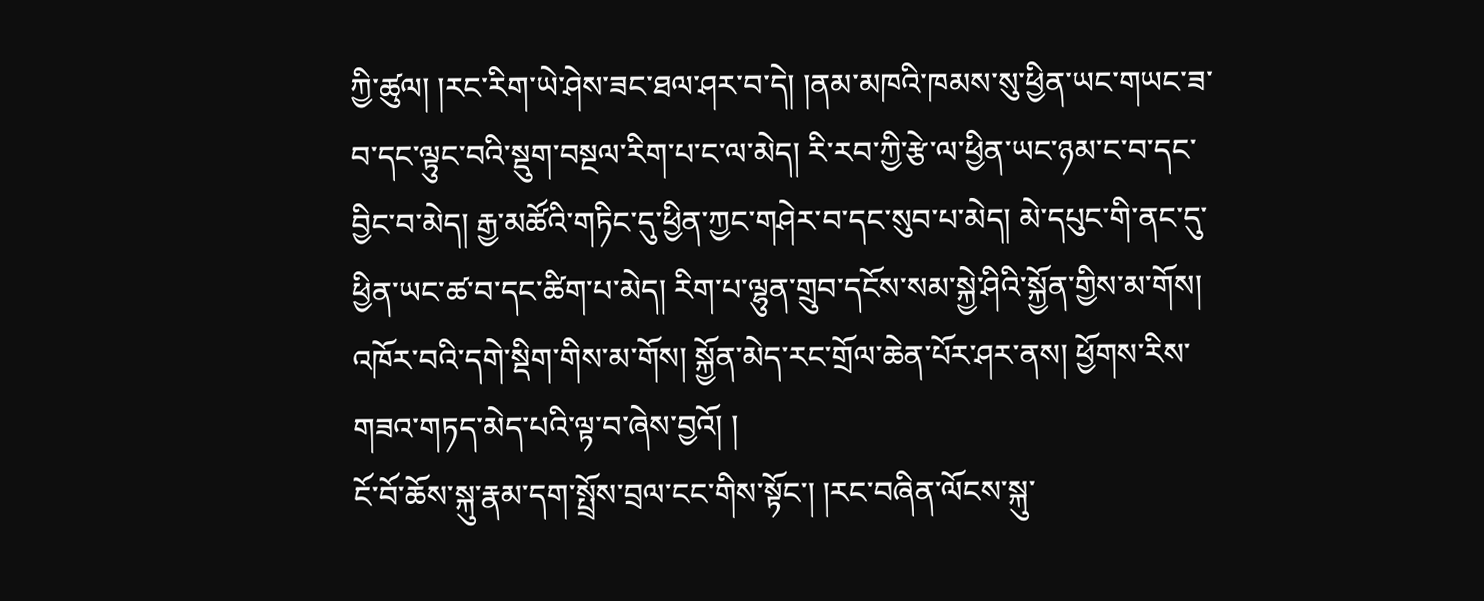ཀྱི་ཚུལ། །རང་རིག་ཡེ་ཤེས་ཟང་ཐལ་ཤར་བ་དེ། །ནམ་མཁའི་ཁམས་སུ་ཕྱིན་ཡང་གཡང་ཟ་བ་དང་ལྟུང་བའི་སྡུག་བསྔལ་རིག་པ་ང་ལ་མེད། རི་རབ་ཀྱི་རྩེ་ལ་ཕྱིན་ཡང་ཉམ་ང་བ་དང་བྱིང་བ་མེད། རྒྱ་མཚོའི་གཏིང་དུ་ཕྱིན་ཀྱང་གཤེར་བ་དང་སུབ་པ་མེད། མེ་དཔུང་གི་ནང་དུ་ཕྱིན་ཡང་ཚ་བ་དང་ཚིག་པ་མེད། རིག་པ་ལྷུན་གྲུབ་དངོས་སམ་སྐྱེ་ཤིའི་སྐྱོན་གྱིས་མ་གོས། འཁོར་བའི་དགེ་སྡིག་གིས་མ་གོས། སྐྱོན་མེད་རང་གྲོལ་ཆེན་པོར་ཤར་ནས། ཕྱོགས་རིས་གཟའ་གཏད་མེད་པའི་ལྟ་བ་ཞེས་བྱའོ། །
ངོ་བོ་ཆོས་སྐུ་རྣམ་དག་སྤྲོས་བྲལ་ངང་གིས་སྟོང་། །རང་བཞིན་ལོངས་སྐུ་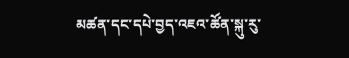མཚན་དང་དཔེ་བྱད་འཇའ་ཚོན་སྐུ་རུ་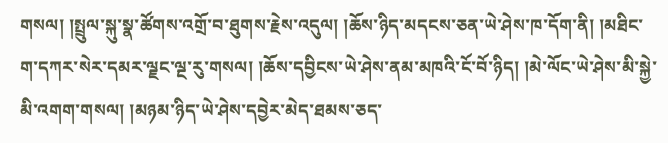གསལ། །སྤྲུལ་སྐུ་སྣ་ཚོགས་འགྲོ་བ་ཐུགས་རྗེས་འདུལ། །ཆོས་ཉིད་མདངས་ཅན་ཡེ་ཤེས་ཁ་དོག་ནི། །མཐིང་ག་དཀར་སེར་དམར་ལྗང་ལྔ་རུ་གསལ། །ཆོས་དབྱིངས་ཡེ་ཤེས་ནམ་མཁའི་ངོ་བོ་ཉིད། །མེ་ལོང་ཡེ་ཤེས་མི་སྐྱེ་མི་འགག་གསལ། །མཉམ་ཉིད་ཡེ་ཤེས་དབྱེར་མེད་ཐམས་ཅད་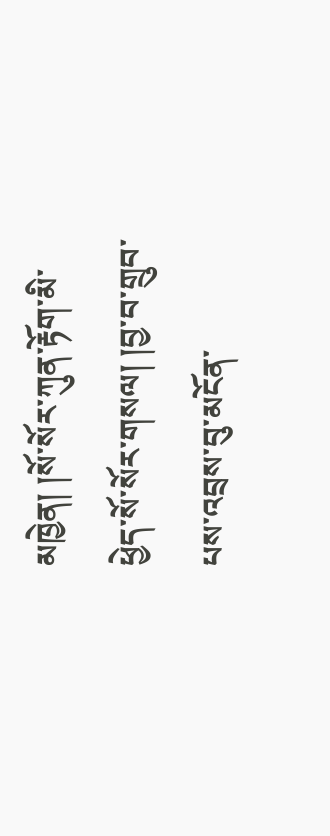མཁྱེན། །སོ་སོར་ཀུན་རྟོག་མི་ཕྱེད་སོ་སོར་གསལ། །བྱ་བ་གྲུབ་པས་འབྲས་བུ་མངོན་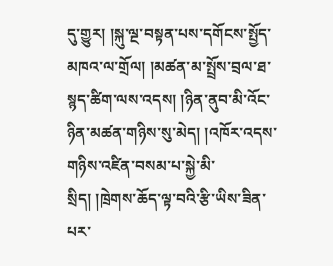དུ་གྱུར། །སྐུ་ལྔ་བསྟན་པས་དགོངས་སྤྱོད་མཁའ་ལ་གྲོལ། །མཚན་མ་སྤྲོས་བྲལ་ཐ་སྙད་ཚིག་ལས་འདས། །ཉིན་ནུབ་མི་འོང་ཉིན་མཚན་གཉིས་སུ་མེད། །འཁོར་འདས་གཉིས་འཛིན་བསམ་པ་སྐྱེ་མི་སྲིད། །ཁྲེགས་ཆོད་ལྟ་བའི་རྩི་ཡིས་ཟིན་པར་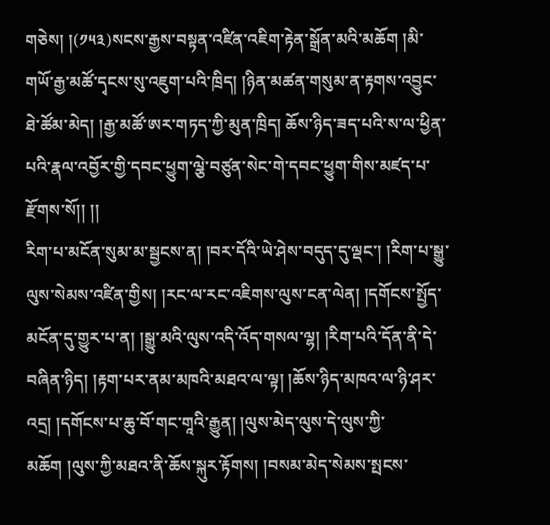གཅེས། །(༡༥༣)སངས་རྒྱས་བསྟན་འཛིན་འཇིག་རྟེན་སྒྲོན་མའི་མཆོག །མི་གཡོ་རྒྱ་མཚོ་དྭངས་སུ་འཇུག་པའི་ཁྲིད། །ཉིན་མཚན་གསུམ་ན་རྟགས་འབྱུང་ཐེ་ཚོམ་མེད། །རྒྱ་མཚོ་ཨར་གཏད་ཀྱི་མུན་ཁྲིད། ཆོས་ཉིད་ཟད་པའི་ས་ལ་ཕྱིན་པའི་རྣལ་འབྱོར་གྱི་དབང་ཕྱུག་ལྕེ་བཙུན་སེང་གེ་དབང་ཕྱུག་གིས་མཛད་པ་རྫོགས་སོ།། །།
རིག་པ་མངོན་སུམ་མ་སྦྱངས་ན། །བར་དོའི་ཡེ་ཤེས་བདུད་དུ་ལྡང་། །རིག་པ་སྒྱུ་ལུས་སེམས་འཛིན་གྱིས། །རང་ལ་རང་འཇིགས་ལུས་ངན་ལེན། །དགོངས་སྤྱོད་མངོན་དུ་གྱུར་པ་ན། །སྒྱུ་མའི་ལུས་འདི་འོད་གསལ་ལྷ། །རིག་པའི་དོན་ནི་དེ་བཞིན་ཉིད། །རྟག་པར་ནམ་མཁའི་མཐའ་ལ་ལྟ། །ཆོས་ཉིད་མཁའ་ལ་ཉི་ཤར་འདྲ། །དགོངས་པ་ཆུ་བོ་གང་གཱའི་རྒྱུན། །ལུས་མེད་ལུས་དེ་ལུས་ཀྱི་མཆོག །ལུས་ཀྱི་མཐའ་ནི་ཆོས་སྐུར་རྟོགས། །བསམ་མེད་སེམས་སྤངས་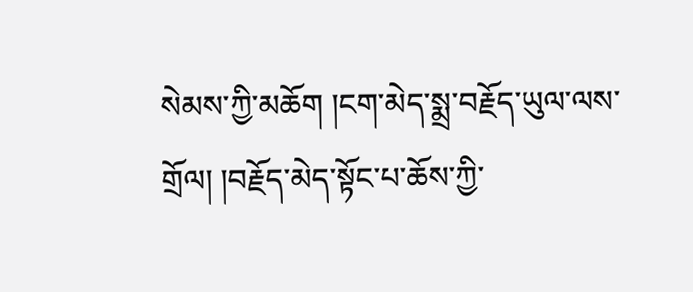སེམས་ཀྱི་མཆོག །ངག་མེད་སྨྲ་བརྗོད་ཡུལ་ལས་གྲོལ། །བརྗོད་མེད་སྟོང་པ་ཆོས་ཀྱི་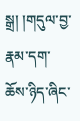སྒྲ། །གདུལ་བྱ་རྣམ་དག་ཆོས་ཉིད་ཞིང་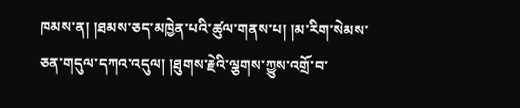ཁམས་ན། །ཐམས་ཅད་མཁྱེན་པའི་ཚུལ་གནས་པ། །མ་རིག་སེམས་ཅན་གདུལ་དཀའ་འདུལ། །ཐུགས་རྗེའི་ལྕགས་ཀྱུས་འགྲོ་བ་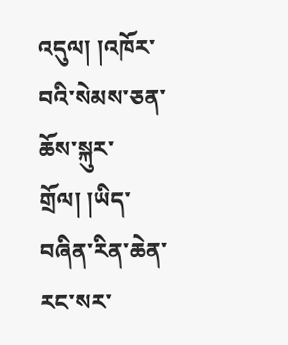འདུལ། །འཁོར་བའི་སེམས་ཅན་ཆོས་སྐུར་གྲོལ། །ཡིད་བཞིན་རིན་ཆེན་རང་སར་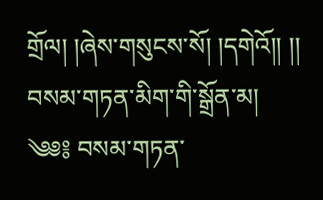གྲོལ། །ཞེས་གསུངས་སོ། །དགེའོ།། །།
བསམ་གཏན་མིག་གི་སྒྲོན་མ།
༄༅༔ བསམ་གཏན་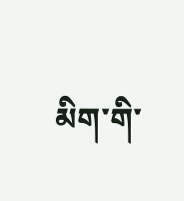མིག་གི་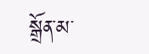སྒྲོན་མ་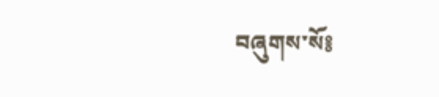བཞུགས་སོ༔